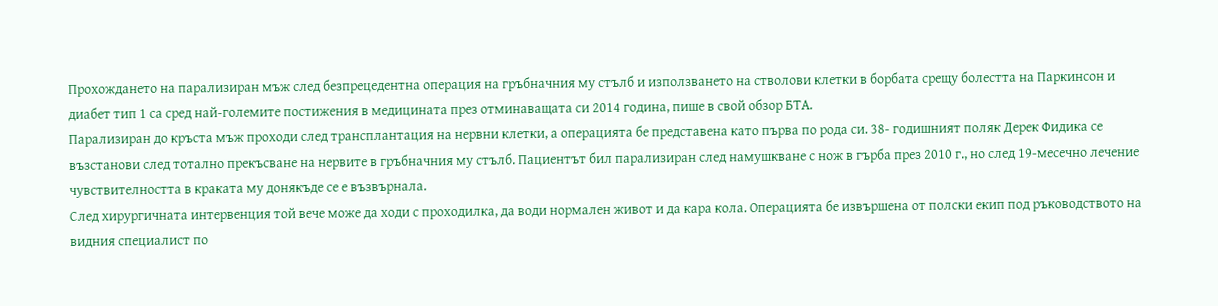Прохождането на парализиран мъж след безпрецедентна операция на гръбначния му стълб и използването на стволови клетки в борбата срещу болестта на Паркинсон и диабет тип 1 са сред най-големите постижения в медицината през отминаващата си 2014 година, пише в свой обзор БТА.
Парализиран до кръста мъж проходи след трансплантация на нервни клетки, а операцията бе представена като първа по рода си. 38- годишният поляк Дерек Фидика се възстанови след тотално прекъсване на нервите в гръбначния му стълб. Пациентът бил парализиран след намушкване с нож в гърба през 2010 г., но след 19-месечно лечение чувствителността в краката му донякъде се е възвърнала.
След хирургичната интервенция той вече може да ходи с проходилка, да води нормален живот и да кара кола. Операцията бе извършена от полски екип под ръководството на видния специалист по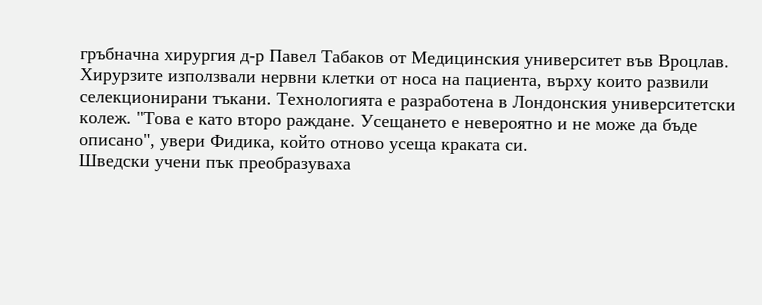гръбначна хирургия д-р Павел Табаков от Медицинския университет във Вроцлав. Хирурзите използвали нервни клетки от носа на пациента, върху които развили селекционирани тъкани. Технологията е разработена в Лондонския университетски колеж. "Това е като второ раждане. Усещането е невероятно и не може да бъде описано", увери Фидика, който отново усеща краката си.
Шведски учени пък преобразуваха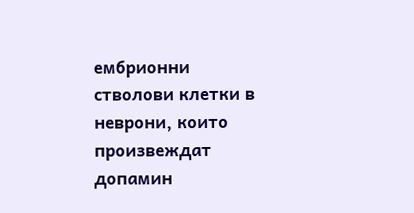ембрионни стволови клетки в неврони, които произвеждат допамин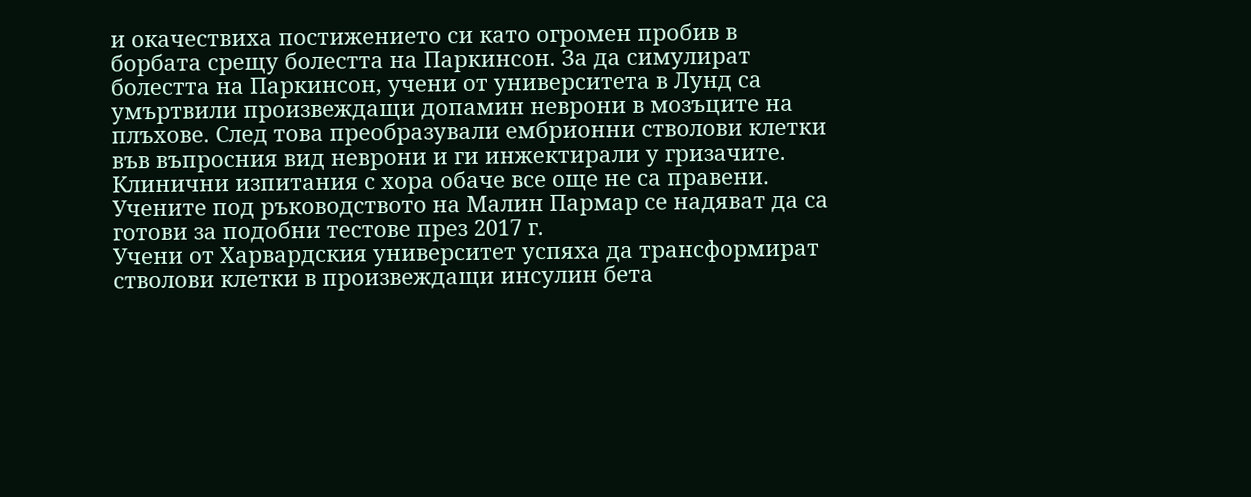и окачествиха постижението си като огромен пробив в борбата срещу болестта на Паркинсон. За да симулират болестта на Паркинсон, учени от университета в Лунд са умъртвили произвеждащи допамин неврони в мозъците на плъхове. След това преобразували ембрионни стволови клетки във въпросния вид неврони и ги инжектирали у гризачите.
Клинични изпитания с хора обаче все още не са правени. Учените под ръководството на Малин Пармар се надяват да са готови за подобни тестове през 2017 г.
Учени от Харвардския университет успяха да трансформират стволови клетки в произвеждащи инсулин бета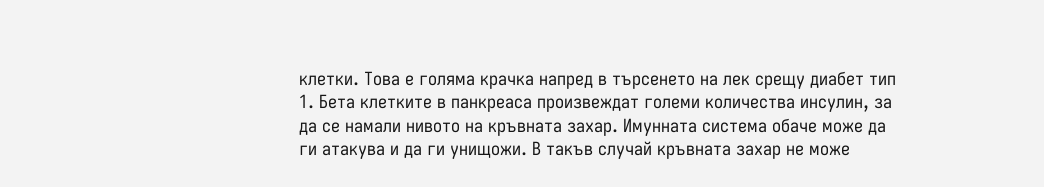клетки. Това е голяма крачка напред в търсенето на лек срещу диабет тип 1. Бета клетките в панкреаса произвеждат големи количества инсулин, за да се намали нивото на кръвната захар. Имунната система обаче може да ги атакува и да ги унищожи. В такъв случай кръвната захар не може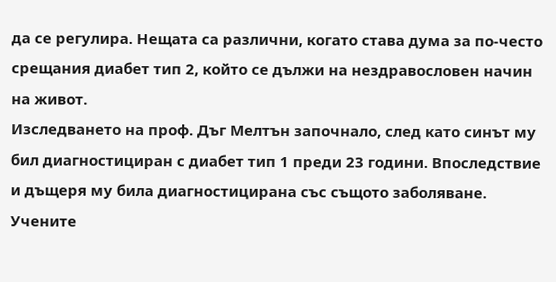да се регулира. Нещата са различни, когато става дума за по-често срещания диабет тип 2, който се дължи на нездравословен начин на живот.
Изследването на проф. Дъг Мелтън започнало, след като синът му бил диагностициран с диабет тип 1 преди 23 години. Впоследствие и дъщеря му била диагностицирана със същото заболяване. Учените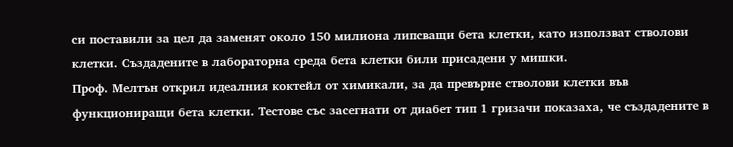си поставили за цел да заменят около 150 милиона липсващи бета клетки, като използват стволови клетки. Създадените в лабораторна среда бета клетки били присадени у мишки.
Проф. Мелтън открил идеалния коктейл от химикали, за да превърне стволови клетки във функциониращи бета клетки. Тестове със засегнати от диабет тип 1 гризачи показаха, че създадените в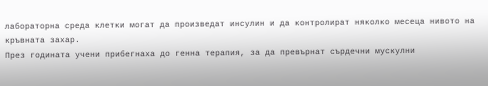лабораторна среда клетки могат да произведат инсулин и да контролират няколко месеца нивото на кръвната захар.
През годината учени прибегнаха до генна терапия, за да превърнат сърдечни мускулни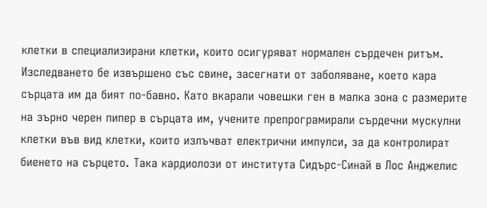клетки в специализирани клетки, които осигуряват нормален сърдечен ритъм. Изследването бе извършено със свине, засегнати от заболяване, което кара сърцата им да бият по-бавно. Като вкарали човешки ген в малка зона с размерите на зърно черен пипер в сърцата им, учените препрограмирали сърдечни мускулни клетки във вид клетки, които излъчват електрични импулси, за да контролират биенето на сърцето. Така кардиолози от института Сидърс-Синай в Лос Анджелис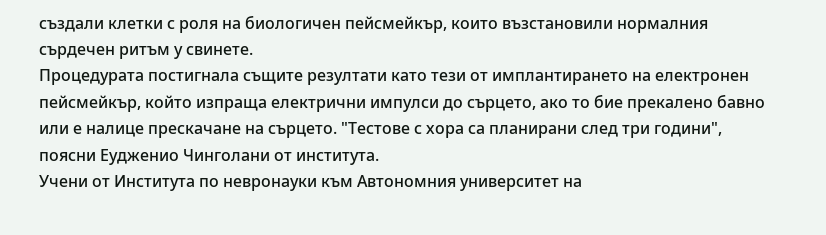създали клетки с роля на биологичен пейсмейкър, които възстановили нормалния сърдечен ритъм у свинете.
Процедурата постигнала същите резултати като тези от имплантирането на електронен пейсмейкър, който изпраща електрични импулси до сърцето, ако то бие прекалено бавно или е налице прескачане на сърцето. "Тестове с хора са планирани след три години", поясни Еудженио Чинголани от института.
Учени от Института по невронауки към Автономния университет на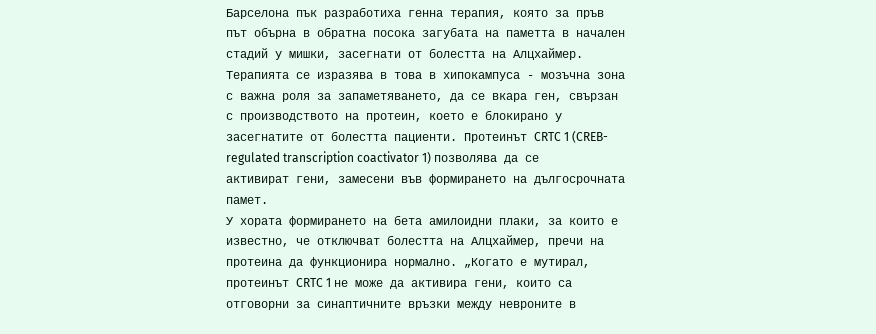Барселона пък разработиха генна терапия, която за пръв път обърна в обратна посока загубата на паметта в начален стадий у мишки, засегнати от болестта на Алцхаймер. Терапията се изразява в това в хипокампуса - мозъчна зона с важна роля за запаметяването, да се вкара ген, свързан с производството на протеин, което е блокирано у засегнатите от болестта пациенти. Протеинът CRTC 1 (CREB-regulated transcription coactivator 1) позволява да се активират гени, замесени във формирането на дългосрочната памет.
У хората формирането на бета амилоидни плаки, за които е известно, че отключват болестта на Алцхаймер, пречи на протеина да функционира нормално. „Когато е мутирал, протеинът CRTC 1 не може да активира гени, които са отговорни за синаптичните връзки между невроните в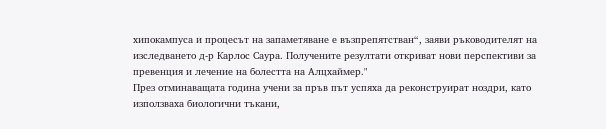хипокампуса и процесът на запаметяване е възпрепятстван“, заяви ръководителят на изследването д-р Карлос Саура. Получените резултати откриват нови перспективи за превенция и лечение на болестта на Алцхаймер."
През отминаващата година учени за пръв път успяха да реконструират ноздри, като използваха биологични тъкани,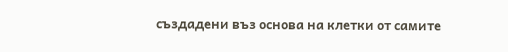създадени въз основа на клетки от самите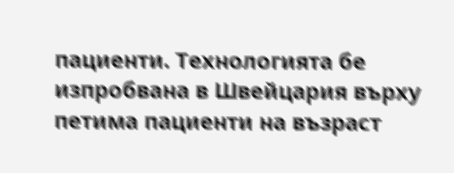пациенти. Технологията бе изпробвана в Швейцария върху петима пациенти на възраст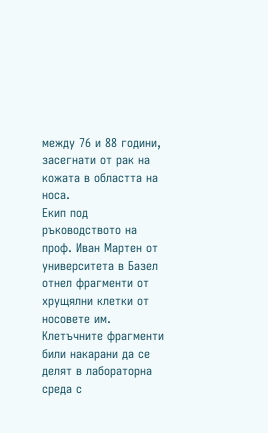между 76 и 88 години, засегнати от рак на кожата в областта на носа.
Екип под ръководството на проф. Иван Мартен от университета в Базел отнел фрагменти от хрущялни клетки от носовете им. Клетъчните фрагменти били накарани да се делят в лабораторна среда с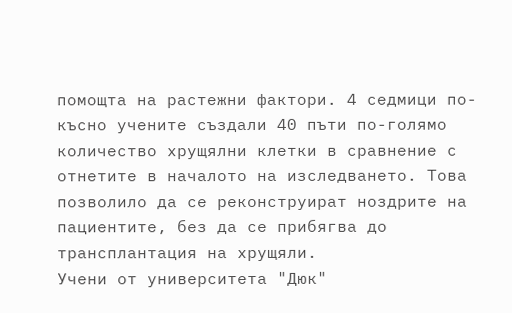помощта на растежни фактори. 4 седмици по-късно учените създали 40 пъти по-голямо количество хрущялни клетки в сравнение с отнетите в началото на изследването. Това позволило да се реконструират ноздрите на пациентите, без да се прибягва до трансплантация на хрущяли.
Учени от университета "Дюк"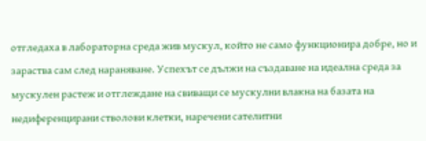отгледаха в лабораторна среда жив мускул, който не само функционира добре, но и зараства сам след нараняване. Успехът се дължи на създаване на идеална среда за мускулен растеж и отглеждане на свиващи се мускулни влакна на базата на недиференцирани стволови клетки, наречени сателитни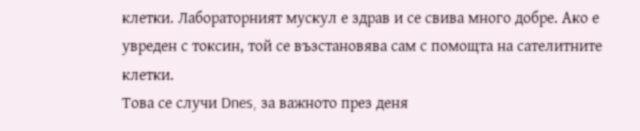клетки. Лабораторният мускул е здрав и се свива много добре. Ако е увреден с токсин, той се възстановява сам с помощта на сателитните клетки.
Това се случи Dnes, за важното през деня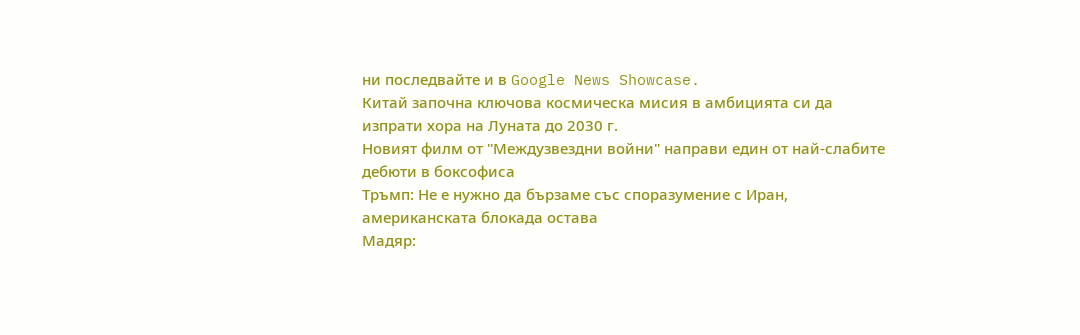ни последвайте и в Google News Showcase.
Китай започна ключова космическа мисия в амбицията си да изпрати хора на Луната до 2030 г.
Новият филм от "Междузвездни войни" направи един от най-слабите дебюти в боксофиса
Тръмп: Не е нужно да бързаме със споразумение с Иран, американската блокада остава
Мадяр: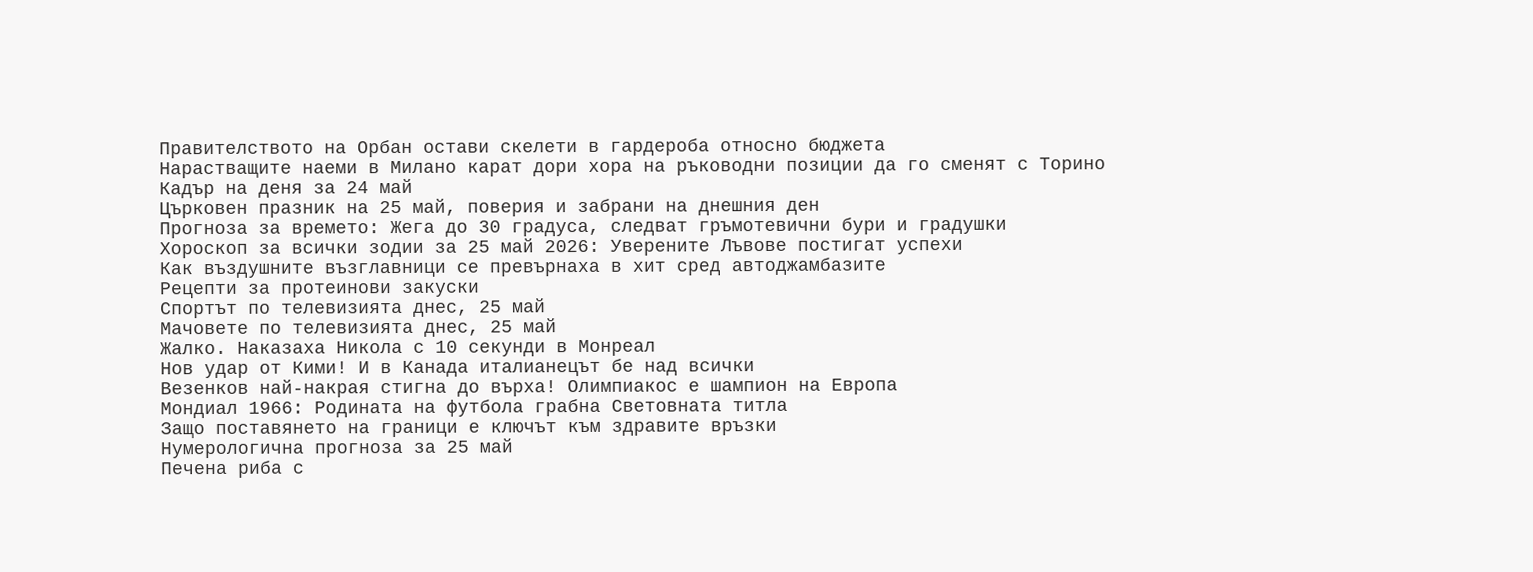Правителството на Орбан остави скелети в гардероба относно бюджета
Нарастващите наеми в Милано карат дори хора на ръководни позиции да го сменят с Торино
Кадър на деня за 24 май
Църковен празник на 25 май, поверия и забрани на днешния ден
Прогноза за времето: Жега до 30 градуса, следват гръмотевични бури и градушки
Хороскоп за всички зодии за 25 май 2026: Уверените Лъвове постигат успехи
Как въздушните възглавници се превърнаха в хит сред автоджамбазите
Рецепти за протеинови закуски
Спортът по телевизията днес, 25 май
Мачовете по телевизията днес, 25 май
Жалко. Наказаха Никола с 10 секунди в Монреал
Нов удар от Кими! И в Канада италианецът бе над всички
Везенков най-накрая стигна до върха! Олимпиакос е шампион на Европа
Мондиал 1966: Родината на футбола грабна Световната титла
Защо поставянето на граници е ключът към здравите връзки
Нумерологична прогноза за 25 май
Печена риба с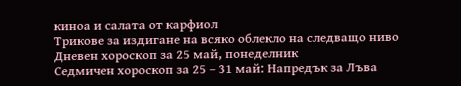киноа и салата от карфиол
Трикове за издигане на всяко облекло на следващо ниво
Дневен хороскоп за 25 май, понеделник
Седмичен хороскоп за 25 – 31 май: Напредък за Лъва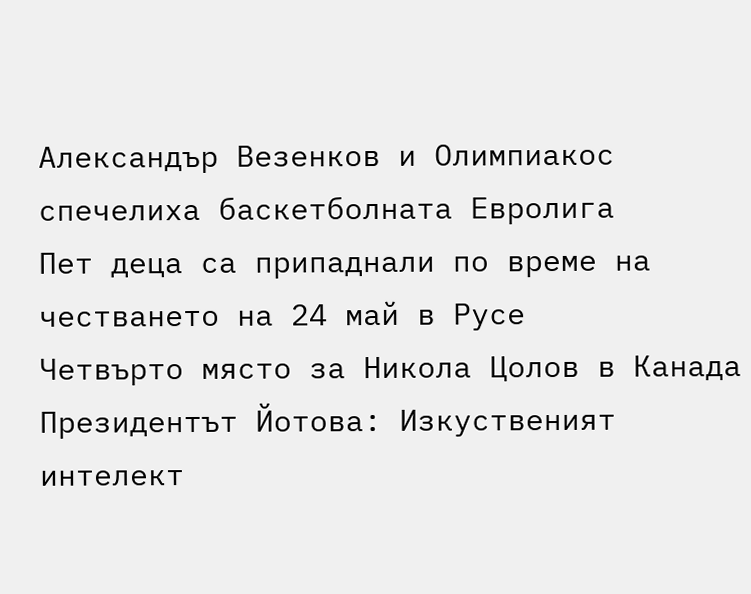Александър Везенков и Олимпиакос спечелиха баскетболната Евролига
Пет деца са припаднали по време на честването на 24 май в Русе
Четвърто място за Никола Цолов в Канада
Президентът Йотова: Изкуственият интелект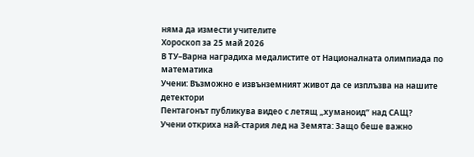няма да измести учителите
Хороскоп за 25 май 2026
В ТУ–Варна наградиха медалистите от Националната олимпиада по математика
Учени: Възможно е извънземният живот да се изплъзва на нашите детектори
Пентагонът публикува видео с летящ „хуманоид“ над САЩ?
Учени откриха най-стария лед на Земята: Защо беше важно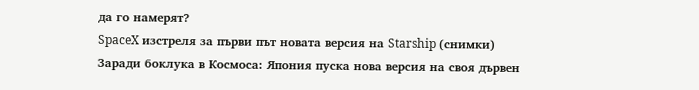да го намерят?
SpaceX изстреля за първи път новата версия на Starship (снимки)
Заради боклука в Космоса: Япония пуска нова версия на своя дървен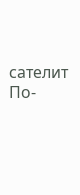сателит
По-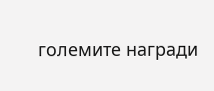големите награди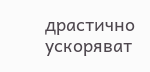драстично ускоряват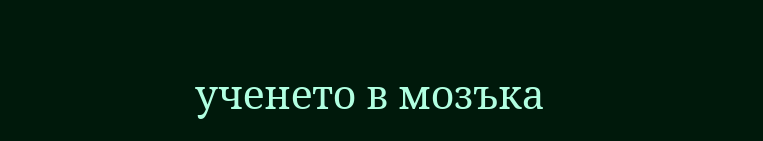ученето в мозъка